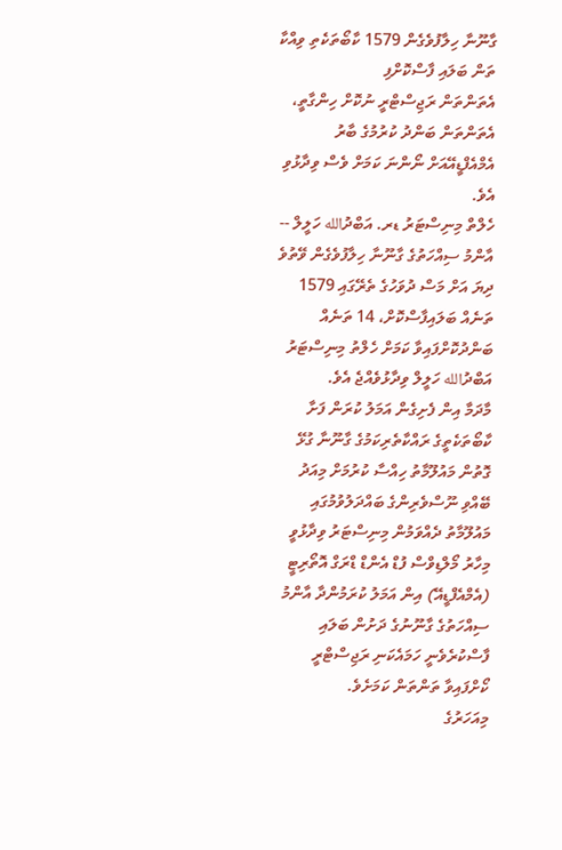ގާނޫނާ ހިލާފުވެގެން 1579 ކާބޯތަކެތި ވިއްކާ ތަން ބަލައި ފާސްކޮށްފި
އެތަންތަން ރަޖިސްޓްރީ ނުކޮށް ހިންގާތީ، އެތަންތަން ބަންދު ކުރުމުގެ ބާރު އެމްއެފްޑީއޭއަށް ނޯންނަ ކަމަށް ވެސް ވިދާޅުވި އެވެ.
ހެލްތް މިނިސްޓަރު ޑރ. އަބްދުالله ހަލީލް --
އާންމު ސިއްހަތުގެ ގާނޫނާ ހިލާފުވެގެން ވޭތުވެ ދިޔަ އަށް މަސް ދުވަހުގެ ތެރޭގައި 1579 ތަނެއް ބަލައިފާސްކޮށް، 14 ތަނެއް ބަންދުކޮށްފައިވާ ކަމަށް ހެލްތު މިނިސްޓަރު އަބްދުالله ހަލީލް ވިދާޅުވެއްޖެ އެވެ.
މާދަމާ އިން ފެށިގެން އަމަލު ކުރަން ފަށާ ކާބޯތަކެތީގެ ރައްކާތެރިކަމުގެ ގާނޫނާ ގުޅޭ ގޮތުން މައުލޫމާތު ހިއްސާ ކުރުމަށް މިއަދު ބޭއްވި ނޫސްވެރިންގެ ބައްދަލުވުމުގައި މައުލޫމާތު ދެއްވަމުން މިނިސްޓަރު ވިދާޅުވީ މިހާރު މޯލްޑިވްސް ފުޑް އެންޑް ޑްރަގް އޮތޯރިޓީ (އެމްއެފްޑީއޭ) އިން އަމަލު ކުރަމުންދާ އާންމު ސިއްހަތުގެ ގާނޫނުގެ ދަށުން ބަލައި ފާސްކުރެވެނީ ހަމައެކަނި ރަޖިސްޓްރީ ކޯށްފައިވާ ތަންތަން ކަމަށެވެ.
މިއަހަރުގެ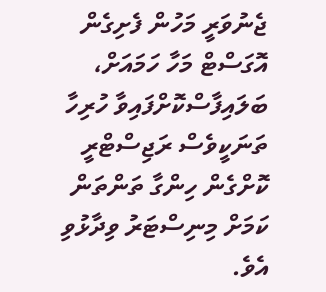ޖެނުވަރީ މަހުން ފެށިގެން އޮގަސްޓް މަހާ ހަމައަށް، ބަލައިފާސްކޮށްފައިވާ ހުރިހާ ތަނަކީވެސް ރަޖިސްޓްރީ ކޮށްގެން ހިންގާ ތަންތަން ކަމަށް މިނިސްޓަރު ވިދާޅުވި އެވެ.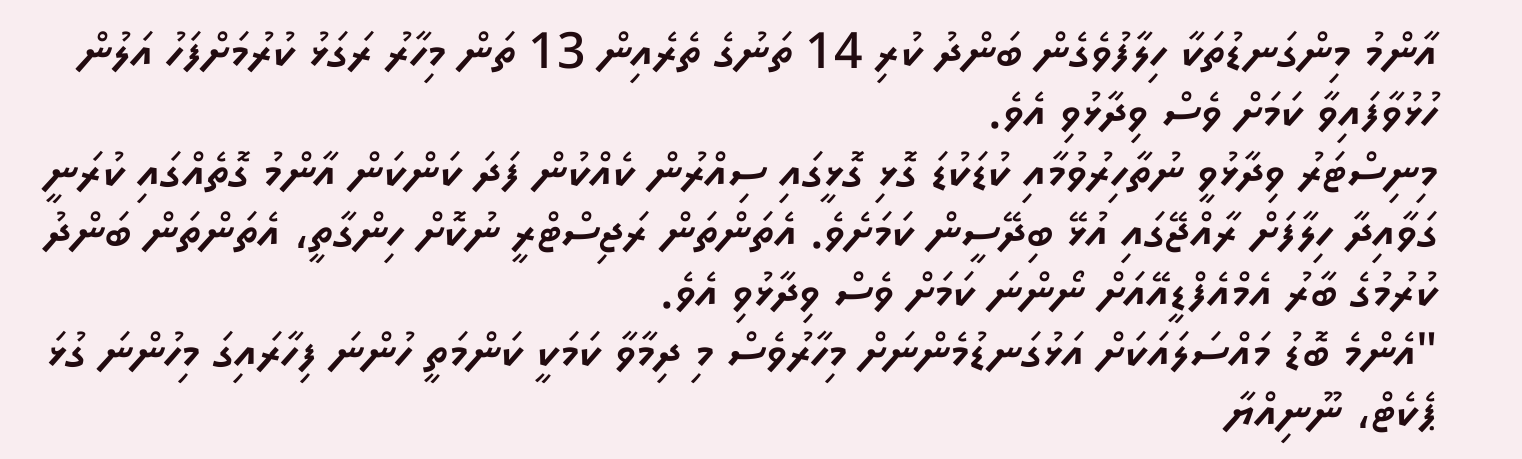އާންމު މިންގަނޑުތަކާ ހިލާފުވެގެން ބަންދު ކުރި 14 ތަނުގެ ތެރެއިން 13 ތަން މިހާރު ރަގަޅު ކުރުމަށްފަހު އަލުން ހުޅުވާފައިވާ ކަމަށް ވެސް ވިދާޅުވި އެވެ.
މިނިސްޓަރު ވިދާޅުވީ ނުތާހިރުވުމާއި ކުޑަކުޑަ ގޮޅި ގޮޅީގައި ސިއްރުން ކެއްކުން ފަދަ ކަންކަން އާންމު ގޮތެއްގައި ކުރަނީ ގަވާއިދާ ހިލާފަށް ރާއްޖޭގައި އުޅޭ ބިދޭސީން ކަމަށެވެ. އެތަންތަން ރަޖިސްޓްރީ ނުކޮށް ހިންގާތީ، އެތަންތަން ބަންދު ކުރުމުގެ ބާރު އެމްއެފްޑީއޭއަށް ނޯންނަ ކަމަށް ވެސް ވިދާޅުވި އެވެ.
"އެންމެ ބޮޑު މައްސަލައަކަށް އަޅުގަނޑުމެންނަށް މިހާރުވެސް މި ދިމާވާ ކަމަކީ ކަންމަތީ ހުންނަ ފިހާރައިގަ މިހުންނަ ގުޅަ ޕެކެޓް، ނޫނިއްޔާ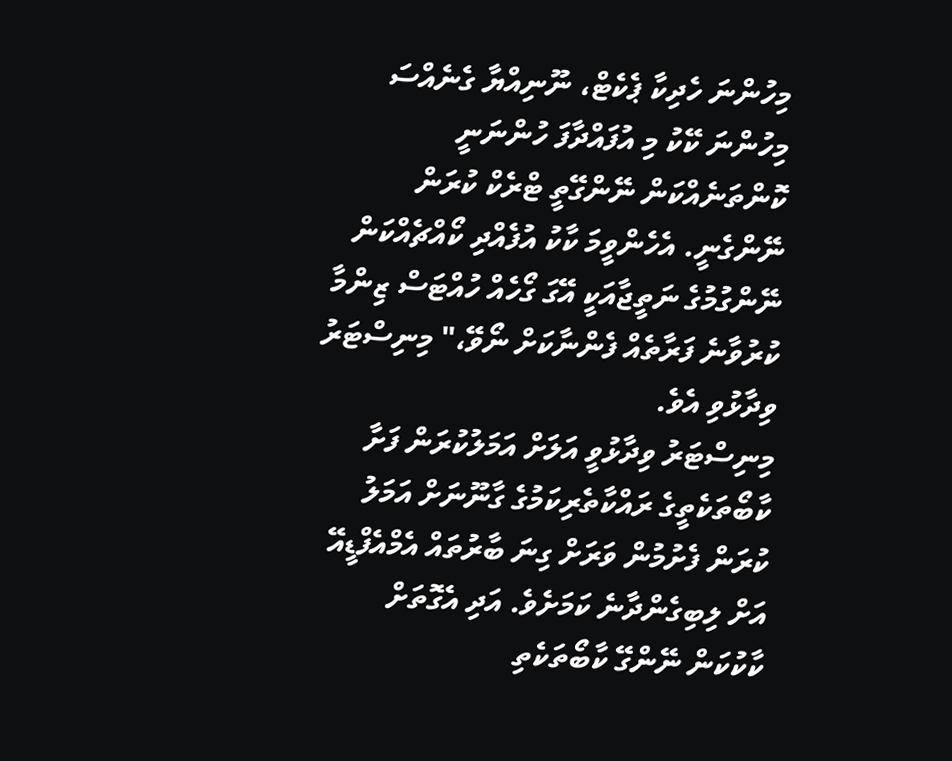މިހުންނަ ހެދިކާ ޕެކެޓް، ނޫނިއްޔާ ގެނެއްސަ މިހުންނަ ކޭކު މި އުފައްދާފަ ހުންނަނީ ކޮންތަނެއްކަން ނޭންގޭތީ ޓްރެކް ކުރަން ނޭންގެނީ. އެހެންވީމަ ކާކު އުފެއްދި ކޯއްޗެއްކަން ނޭންގުމުގެ ނަތީޖާއަކީ އޭގަ ގޯހެއް ހުއްޓަސް ޒިންމާ ކުރުވާނެ ފަރާތެއް ފެންނާކަށް ނޯވޭ،" މިނިސްޓަރު ވިދާޅުވި އެވެ.
މިނިސްޓަރު ވިދާޅުވީ އަލަށް އަމަލުކުރަން ފަށާ ކާބޯތަކެތީގެ ރައްކާތެރިކަމުގެ ގާނޫނަށް އަމަލު ކުރަން ފެށުމުން ވަރަށް ގިނަ ބާރުތައް އެމްއެފްޑީއޭ އަށް ލިބިގެންދާނެ ކަމަށެވެ. އަދި އެގޮތަށް ކާކުކަން ނޭންގޭ ކާބޯތަކެތި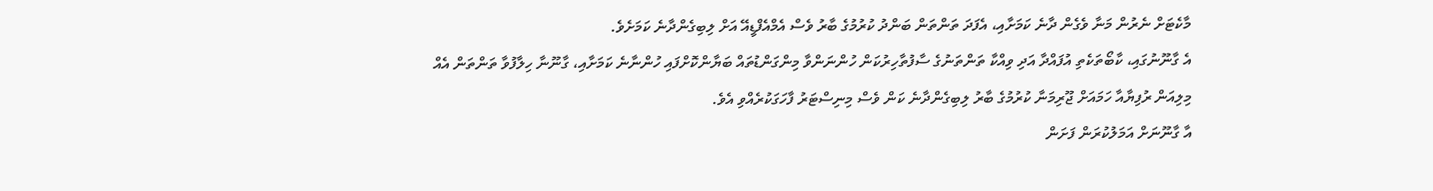މާކެޓަށް ނެރުން މަނާ ވެގެން ދާނެ ކަމަށާއި، އެފަދަ ތަންތަން ބަންދު ކުރުމުގެ ބާރު ވެސް އެމްއެފްޑީއޭ އަށް ލިބިގެންދާނެ ކަމަށެވެ.
އެ ގާނޫނުގައި، ކާބޯތަކެތި އުފައްދާ އަދި ވިއްކާ ތަންތަނުގެ ސާފުތާހިރުކަން ހުންނަންވާ މިންގަންޑުތައް ބަޔާންކޮށްފައި ހުންނާނެ ކަމަށާއި، ގާނޫނާ ހިލާފުވާ ތަންތަން އެއް މިލިއަން ރުފިޔާއާ ހަމައަށް ޖޫރިމަނާ ކުރުމުގެ ބާރު ލިބިގެންދާނެ ކަން ވެސް މިނިސްޓަރު ފާހަގަކުރެއްވި އެވެ.
އާ ގާނޫނަށް އަމަލުކުރަން ފަށަން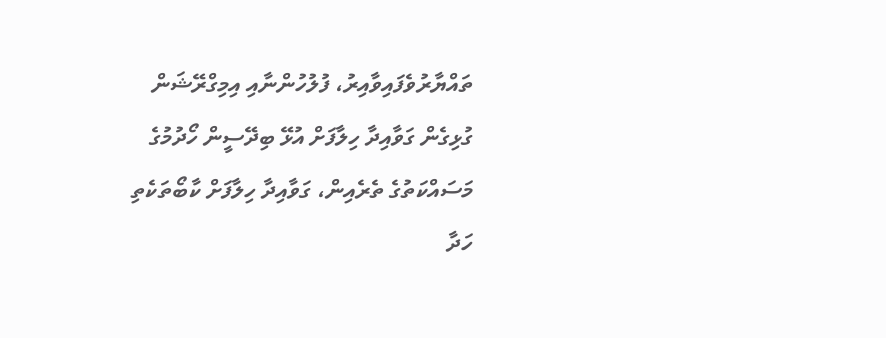ތައްޔާރުވެފައިވާއިރު، ފުލުހުންނާއި އިމިގްރޭޝަން ގުޅިގެން ގަވާއިދާ ހިލާފަށް އުޅޭ ބިދޭސީން ހޯދުމުގެ މަސައްކަތުގެ ތެރެއިން، ގަވާއިދާ ހިލާފަށް ކާބޯތަކެތި ހަދާ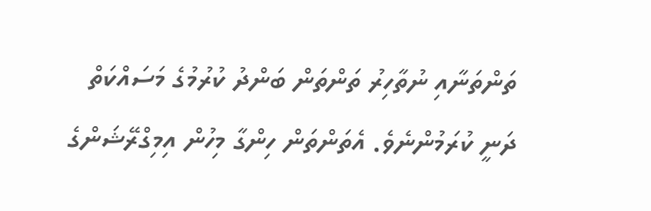ތަންތަނާއި ނުތާހިރު ތަންތަން ބަންދު ކުރުމުގެ މަސައްކަތް ދަނީ ކުރަމުންނެވެ. އެތަންތަން ހިންގާ މިހުން އިމިގްރޭޝަންގެ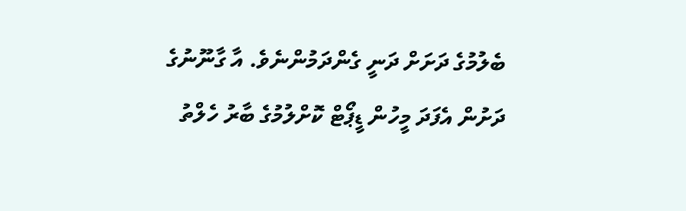ބެލުމުގެ ދަށަށް ދަނީ ގެންދަމުންނެވެ. އާ ގާނޫނުގެ ދަށުން އެފަދަ މީހުން ޑީޕޯޓް ކޮށްލުމުގެ ބާރު ހެލްތު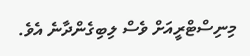މިނިސްޓްރީއަށް ވެސް ލިބިގެންދާނެ އެވެ.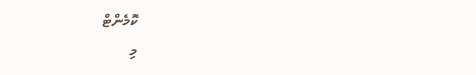ކޮމެންޓް
މި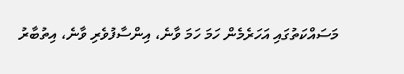މަސައްކަތުގައި އަހަރެމެން ހަމަ ހަމަ ވާނެ، އިންސާފުވެރި ވާނެ، އިތުބާރު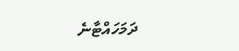ދަމަހައްޓާނެ